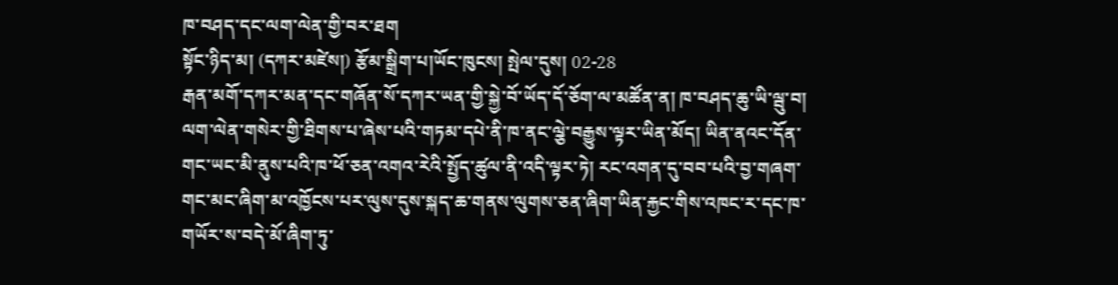ཁ་བཤད་དང་ལག་ལེན་གྱི་བར་ཐག
སྟོང་ཉིད་མ། (དཀར་མཛེས།) རྩོམ་སྒྲིག་པ།ཡོང་ཁུངས། སྤེལ་དུས། 02-28
རྒན་མགོ་དཀར་མན་དང་གཞོན་སོ་དཀར་ཡན་གྱི་སྐྱེ་བོ་ཡོད་དོ་ཅོག་ལ་མཚོན་ན། ཁ་བཤད་ཆུ་ཡི་ལྦུ་བ། ལག་ལེན་གསེར་གྱི་ཐིགས་པ་ཞེས་པའི་གཏམ་དཔེ་ནི་ཁ་ནང་ལྕེ་བརྒྱུས་ལྟར་ཡིན་མོད། ཡིན་ནའང་དོན་གང་ཡང་མི་ནུས་པའི་ཁ་ཕོ་ཅན་འགའ་རེའི་སྤྱོད་ཚུལ་ནི་འདི་ལྟར་ཏེ། རང་འགན་དུ་བབ་པའི་བྱ་གཞག་གང་མང་ཞིག་མ་འཁྱོངས་པར་ལུས་དུས་སྐད་ཆ་གནས་ལུགས་ཅན་ཞིག་ཡིན་རྐྱང་གིས་འཁང་ར་དང་ཁ་གཡོར་ས་བདེ་མོ་ཞིག་ཏུ་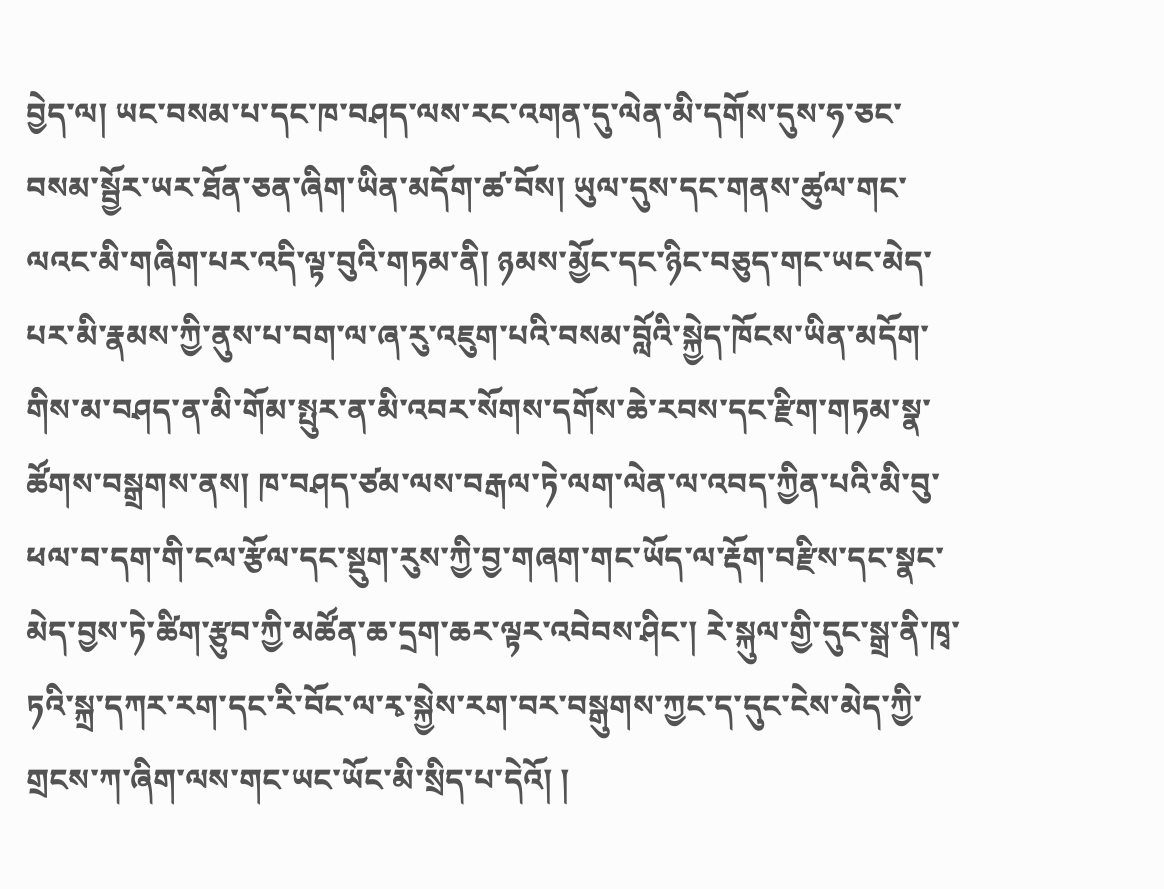བྱེད་ལ། ཡང་བསམ་པ་དང་ཁ་བཤད་ལས་རང་འགན་དུ་ལེན་མི་དགོས་དུས་ཧ་ཅང་བསམ་སྦྱོར་ཡར་ཐོན་ཅན་ཞིག་ཡིན་མདོག་ཚ་བོས། ཡུལ་དུས་དང་གནས་ཚུལ་གང་ལའང་མི་གཞིག་པར་འདི་ལྟ་བུའི་གཏམ་ནི། ཉམས་མྱོང་དང་ཉིང་བཅུད་གང་ཡང་མེད་པར་མི་རྣམས་ཀྱི་ནུས་པ་བག་ལ་ཞ་རུ་འཇུག་པའི་བསམ་བློའི་སྐྱེད་ཁོངས་ཡིན་མདོག་གིས་མ་བཤད་ན་མི་གོམ་སྤུར་ན་མི་འབར་སོགས་དགོས་ཆེ་རབས་དང་རྫིག་གཏམ་སྣ་ཚོགས་བསྒྲགས་ནས། ཁ་བཤད་ཙམ་ལས་བརྒལ་ཏེ་ལག་ལེན་ལ་འབད་ཀྱིན་པའི་མི་བུ་ཕལ་བ་དག་གི་ངལ་རྩོལ་དང་སྡུག་རུས་ཀྱི་བྱ་གཞག་གང་ཡོད་ལ་རྡོག་བརྫིས་དང་སྣང་མེད་བྱས་ཏེ་ཚིག་རྩུབ་ཀྱི་མཚོན་ཆ་དྲག་ཆར་ལྟར་འབེབས་ཤིང་། རེ་སྐུལ་གྱི་དུང་སྒྲ་ནི་ཁྭ་ཏའི་སྐྲ་དཀར་རག་དང་རི་བོང་ལ་རྭ་སྐྱེས་རག་བར་བསྒུགས་ཀྱང་ད་དུང་ངེས་མེད་ཀྱི་གྲངས་ཀ་ཞིག་ལས་གང་ཡང་ཡོང་མི་སྲིད་པ་དེའོ། །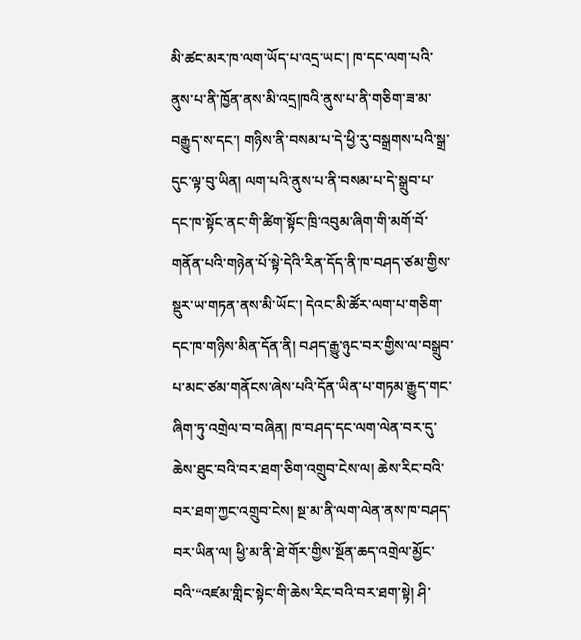མི་ཚང་མར་ཁ་ལག་ཡོད་པ་འདྲ་ཡང་། ཁ་དང་ལག་པའི་ནུས་པ་ནི་ཁྱོན་ནས་མི་འདྲ།ཁའི་ནུས་པ་ནི་གཅིག་ཟ་མ་བརྒྱུད་ས་དང་། གཉིས་ནི་བསམ་པ་དེ་ཕྱི་རུ་བསྒྲགས་པའི་སྒྲ་དུང་ལྟ་བུ་ཡིན། ལག་པའི་ནུས་པ་ནི་བསམ་པ་དེ་སྒྲུབ་པ་དང་ཁ་སྟོང་ནང་གི་ཚིག་སྟོང་ཁྲི་འབུམ་ཞིག་གི་མགོ་བོ་གནོན་པའི་གཉེན་པོ་སྟེ་དེའི་རིན་དོད་ནི་ཁ་བཤད་ཙམ་གྱིས་སྡུར་ཡ་གཏན་ནས་མི་ཡོང་། དེའང་མི་ཚོར་ལག་པ་གཅིག་དང་ཁ་གཉིས་མིན་དོན་ནི། བཤད་རྒྱུ་ཉུང་བར་གྱིས་ལ་བསྒྲུབ་པ་མང་ཙམ་གནོངས་ཞེས་པའི་དོན་ཡིན་པ་གཏམ་རྒྱུད་གང་ཞིག་ཏུ་འགྲེལ་བ་བཞིན། ཁ་བཤད་དང་ལག་ལེན་བར་དུ་ཆེས་ཐུང་བའི་བར་ཐག་ཅིག་འགྲུབ་ངེས་ལ། ཆེས་རིང་བའི་བར་ཐག་ཀྱང་འགྲུབ་ངེས། སྔ་མ་ནི་ལག་ལེན་ནས་ཁ་བཤད་བར་ཡིན་ལ། ཕྱི་མ་ནི་ཐེ་གོར་གྱིས་སྔོན་ཆད་འགྲེལ་མྱོང་བའི་“འཛམ་གླིང་སྟེང་གི་ཆེས་རིང་བའི་བར་ཐག་སྟེ། ཤི་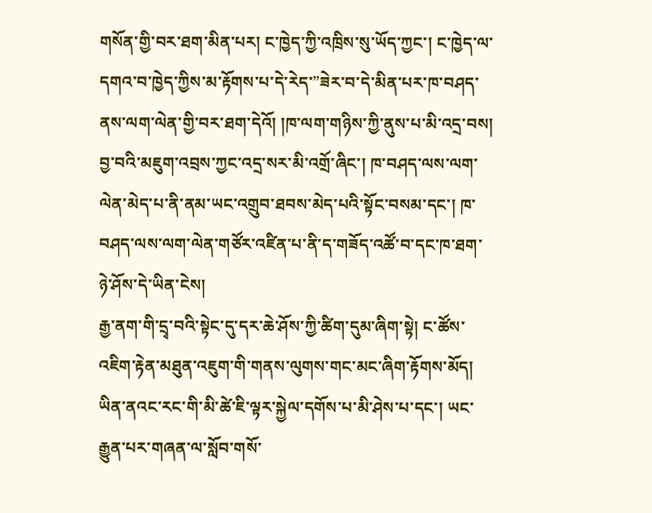གསོན་གྱི་བར་ཐག་མིན་པར། ང་ཁྱེད་ཀྱི་འཁྲིས་སུ་ཡོད་ཀྱང་། ང་ཁྱེད་ལ་དགའ་བ་ཁྱེད་ཀྱིས་མ་རྟོགས་པ་དེ་རེད་”ཟེར་བ་དེ་མིན་པར་ཁ་བཤད་ནས་ལག་ལེན་གྱི་བར་ཐག་དེའོ། །ཁ་ལག་གཉིས་ཀྱི་ནུས་པ་མི་འདྲ་བས། བྱ་བའི་མཇུག་འབྲས་ཀྱང་འདྲ་སར་མི་འགྲོ་ཞིང་། ཁ་བཤད་ལས་ལག་ལེན་མེད་པ་ནི་ནམ་ཡང་འགྲུབ་ཐབས་མེད་པའི་སྟོང་བསམ་དང་། ཁ་བཤད་ལས་ལག་ལེན་གཙོར་འཛིན་པ་ནི་ད་གཟོད་འཚོ་བ་དང་ཁ་ཐག་ཉེ་ཤོས་དེ་ཡིན་ངེས།
རྒྱ་ནག་གི་དྲྭ་བའི་སྟེང་དུ་དར་ཆེ་ཤོས་ཀྱི་ཚིག་དུམ་ཞིག་སྟེ། ང་ཚོས་འཇིག་རྟེན་མཐུན་འཇུག་གི་གནས་ལུགས་གང་མང་ཞིག་རྟོགས་མོད། ཡིན་ནའང་རང་གི་མི་ཚེ་ཇི་ལྟར་སྐྱེལ་དགོས་པ་མི་ཤེས་པ་དང་། ཡང་རྒྱུན་པར་གཞན་ལ་སློབ་གསོ་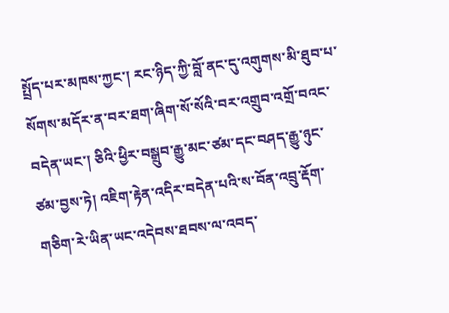སྤྲོད་པར་མཁས་ཀྱང་། རང་ཉིད་ཀྱི་བློ་ནང་དུ་འགུགས་མི་ཐུབ་པ་སོགས་མདོར་ན་བར་ཐག་ཞིག་སོ་སོའི་བར་འགྲུབ་འགྲོ་བའང་བདེན་ཡང་། ཅིའི་ཕྱིར་བསྒྲུབ་རྒྱུ་མང་ཙམ་དང་བཤད་རྒྱུ་ཉུང་ཙམ་བྱས་ཏེ། འཇིག་རྟེན་འདིར་བདེན་པའི་ས་བོན་འབྲུ་རྡོག་གཅིག་རེ་ཡིན་ཡང་འདེབས་ཐབས་ལ་འབད་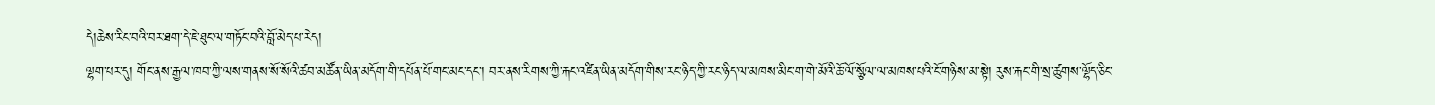དེ།ཆེས་རིང་བའི་བར་ཐག་དེ་ཇེ་ཐུང་ལ་གཏོང་བའི་བློ་མེད་པ་རེད།
ལྷག་པར་དུ། གོང་ནས་རྒྱལ་ཁབ་ཀྱི་ལས་གནས་སོ་སོའི་ཚབ་མཚོན་ཡིན་མདོག་གི་དཔོན་པོ་གང་མང་དང་། བར་ནས་རིགས་ཀྱི་རྐང་འཛིན་ཡིན་མདོག་གིས་རང་ཉིད་ཀྱི་རང་ཉིད་ལ་མཁས་མིང་ག་གེ་མོའི་ཆོ་ལོ་སྩོལ་ལ་མཁས་པའི་ངོ་གཉིས་མ་སྟེ། རུས་རྐང་གི་སྲ་ཚུགས་ལྷོད་ཅིང་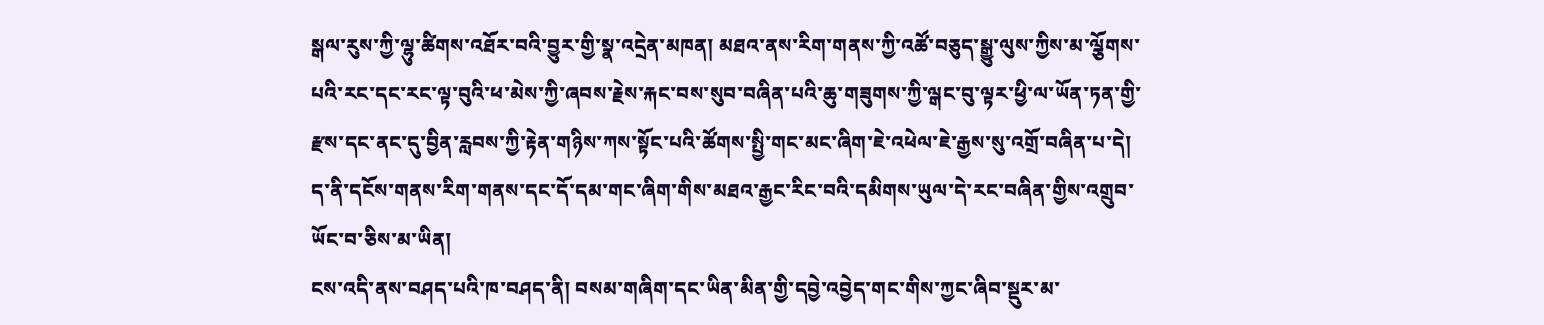སྒལ་རུས་ཀྱི་ལྷུ་ཚིགས་འཐོར་བའི་བྱུར་གྱི་སྣ་འདྲེན་མཁན། མཐའ་ནས་རིག་གནས་ཀྱི་འཚོ་བཅུད་སྒྱུ་ལུས་ཀྱིས་མ་ལྕོགས་པའི་རང་དང་རང་ལྟ་བུའི་ཕ་མེས་ཀྱི་ཞབས་རྗེས་རྐང་བས་སུབ་བཞིན་པའི་ཆུ་གཟུགས་ཀྱི་ལྒང་བུ་ལྟར་ཕྱི་ལ་ཡོན་ཏན་གྱི་རྫས་དང་ནང་དུ་བྱིན་རླབས་ཀྱི་རྟེན་གཉིས་ཀས་སྟོང་པའི་ཚོགས་སྤྱི་གང་མང་ཞིག་ཇེ་འཕེལ་ཇེ་རྒྱས་སུ་འགྲོ་བཞིན་པ་དེ། ད་ནི་དངོས་གནས་རིག་གནས་དང་དོ་དམ་གང་ཞིག་གིས་མཐའ་རྒྱང་རིང་བའི་དམིགས་ཡུལ་དེ་རང་བཞིན་གྱིས་འགྲུབ་ཡོང་བ་ཅིས་མ་ཡིན།
ངས་འདི་ནས་བཤད་པའི་ཁ་བཤད་ནི། བསམ་གཞིག་དང་ཡིན་མིན་གྱི་དབྱེ་འབྱེད་གང་གིས་ཀྱང་ཞིབ་སྡུར་མ་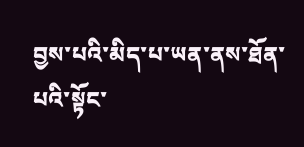བྱས་པའི་མིད་པ་ཡན་ནས་ཐོན་པའི་སྟོང་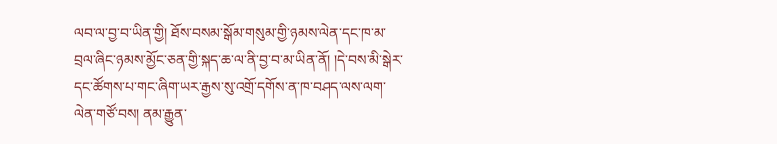ལབ་ལ་བྱ་བ་ཡིན་གྱི། ཐོས་བསམ་སྒོམ་གསུམ་གྱི་ཉམས་ལེན་དང་ཁ་མ་བྲལ་ཞིང་ཉམས་མྱོང་ཅན་གྱི་སྐད་ཆ་ལ་ནི་བྱ་བ་མ་ཡིན་ནོ། །དེ་བས་མི་སྒེར་དང་ཚོགས་པ་གང་ཞིག་ཡར་རྒྱས་སུ་འགྲོ་དགོས་ན་ཁ་བཤད་ལས་ལག་ལེན་གཙོ་བས། ནམ་རྒྱུན་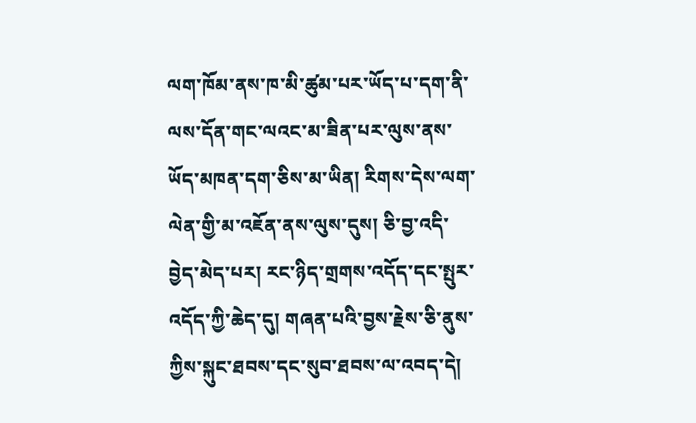ལག་ཁོམ་ནས་ཁ་མི་ཚུམ་པར་ཡོད་པ་དག་ནི་ལས་དོན་གང་ལའང་མ་ཟིན་པར་ལུས་ནས་ཡོད་མཁན་དག་ཅིས་མ་ཡིན། རིགས་དེས་ལག་ལེན་གྱི་མ་འཇོན་ནས་ལུས་དུས། ཅི་བྱ་འདི་བྱེད་མེད་པར། རང་ཉིད་གྲགས་འདོད་དང་སྤུར་འདོད་ཀྱི་ཆེད་དུ། གཞན་པའི་བྱས་རྗེས་ཅི་ནུས་ཀྱིས་སྐུང་ཐབས་དང་སུབ་ཐབས་ལ་འབད་དེ།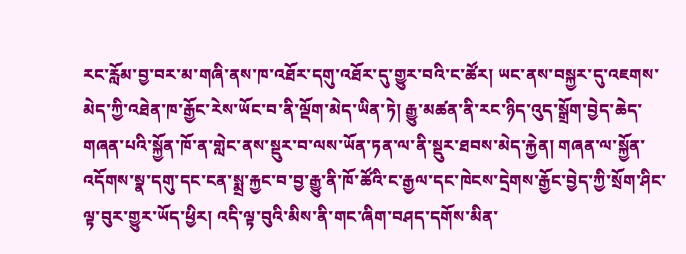རང་རློམ་བྱ་བར་མ་གཞི་ནས་ཁ་འཐོར་དགུ་འཐོར་དུ་གྱུར་བའི་ང་ཚོར། ཡང་ནས་བསྐྱར་དུ་འཇགས་མེད་ཀྱི་འཐེན་ཁ་རྒྱོང་རེས་ཡོང་བ་ནི་ལྡོག་མེད་ཡིན་ཏེ། རྒྱུ་མཚན་ནི་རང་ཉིད་འུད་སྒྲོག་བྱེད་ཆེད་གཞན་པའི་སྐྱོན་ཁོ་ན་གླེང་ནས་སྡུར་བ་ལས་ཡོན་ཏན་ལ་ནི་སྡུར་ཐབས་མེད་རྐྱེན། གཞན་ལ་སྐྱོན་འདོགས་སྣ་དགུ་དང་ངན་སྨྲ་རྐྱང་བ་བྱ་རྒྱུ་ནི་ཁོ་ཚོའི་ང་རྒྱལ་དང་ཁེངས་དྲེགས་རྒྱོང་བྱེད་ཀྱི་སྲོག་ཤིང་ལྟ་བུར་གྱུར་ཡོད་ཕྱིར། འདི་ལྟ་བུའི་མིས་ནི་གང་ཞིག་བཤད་དགོས་མིན་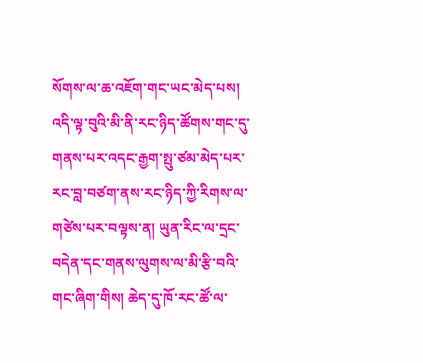སོགས་ལ་ཆ་འཇོག་གང་ཡང་མེད་པས། འདི་ལྟ་བུའི་མི་ནི་རང་ཉིད་ཚོགས་གང་དུ་གནས་པར་འདང་རྒྱག་སྤུ་ཙམ་མེད་པར་རང་བླ་བཙག་ནས་རང་ཉིད་ཀྱི་རིགས་ལ་གཙེས་པར་བལྟས་ན། ཡུན་རིང་ལ་དྲང་བདེན་དང་གནས་ལུགས་ལ་མི་རྩི་བའི་གང་ཞིག་གིས། ཆེད་དུ་ཁོ་རང་ཚོ་ལ་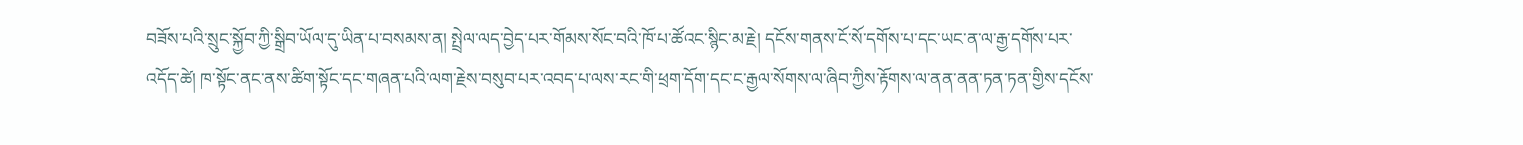བཟོས་པའི་སྲུང་སྐྱོབ་ཀྱི་སྒྲིབ་ཡོལ་དུ་ཡིན་པ་བསམས་ན། སྤྲེལ་ལད་བྱེད་པར་གོམས་སོང་བའི་ཁོ་པ་ཚོའང་སྙིང་མ་རྗེ། དངོས་གནས་ངོ་སོ་དགོས་པ་དང་ཡང་ན་ལ་རྒྱ་དགོས་པར་འདོད་ཚེ། ཁ་སྟོང་ནང་ནས་ཚིག་སྟོང་དང་གཞན་པའི་ལག་རྗེས་བསུབ་པར་འབད་པ་ལས་རང་གི་ཕྲག་དོག་དང་ང་རྒྱལ་སོགས་ལ་ཞིབ་ཀྱིས་རྟོགས་ལ་ནན་ནན་ཏན་ཏན་གྱིས་དངོས་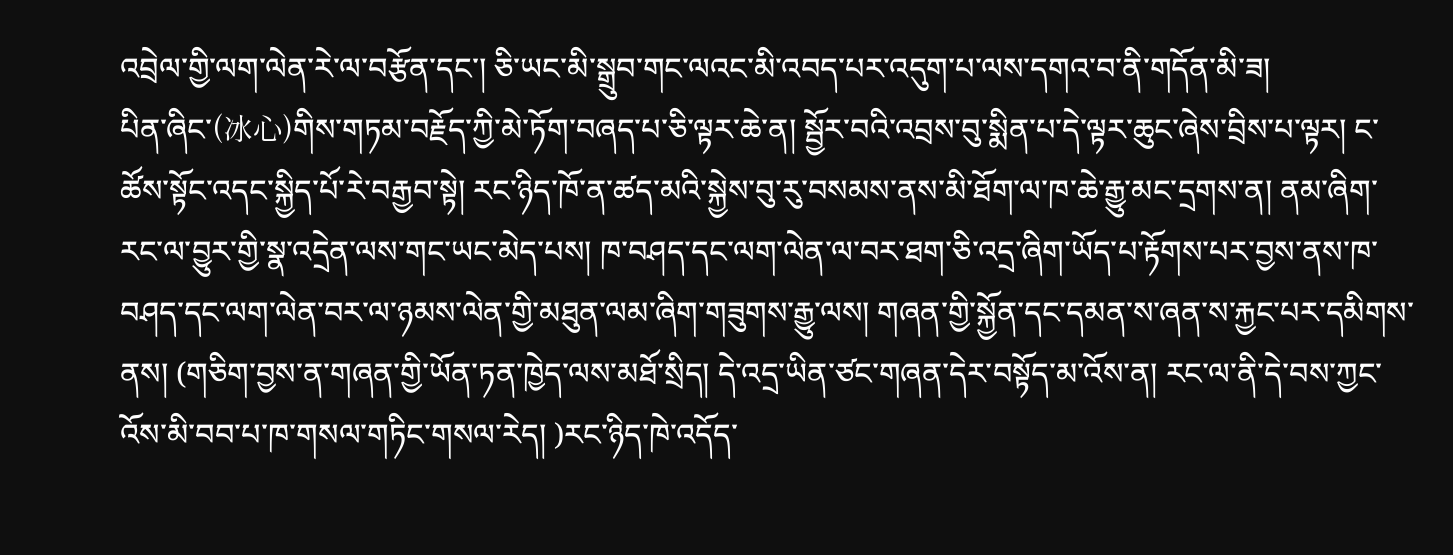འབྲེལ་གྱི་ལག་ལེན་རེ་ལ་བརྩོན་དང་། ཅི་ཡང་མི་སྒྲུབ་གང་ལའང་མི་འབད་པར་འདུག་པ་ལས་དགའ་བ་ནི་གདོན་མི་ཟ།
པིན་ཞིང་(冰心)གིས་གཏམ་བརྗོད་ཀྱི་མེ་ཏོག་བཞད་པ་ཅི་ལྟར་ཆེ་ན། སྦྱོར་བའི་འབྲས་བུ་སྨིན་པ་དེ་ལྟར་ཆུང་ཞེས་བྲིས་པ་ལྟར། ང་ཚོས་སྟོང་འདང་སྐྱིད་པོ་རེ་བརྒྱབ་སྟེ། རང་ཉིད་ཁོ་ན་ཚད་མའི་སྐྱེས་བུ་རུ་བསམས་ནས་མི་ཐོག་ལ་ཁ་ཆེ་རྒྱུ་མང་དྲགས་ན། ནམ་ཞིག་རང་ལ་བྱུར་གྱི་སྣ་འདྲེན་ལས་གང་ཡང་མེད་པས། ཁ་བཤད་དང་ལག་ལེན་ལ་བར་ཐག་ཅི་འདྲ་ཞིག་ཡོད་པ་རྟོགས་པར་བྱས་ནས་ཁ་བཤད་དང་ལག་ལེན་བར་ལ་ཉམས་ལེན་གྱི་མཐུན་ལམ་ཞིག་གཟུགས་རྒྱུ་ལས། གཞན་གྱི་སྐྱོན་དང་དམན་ས་ཞན་ས་རྐྱང་པར་དམིགས་ནས། (གཅིག་བྱས་ན་གཞན་གྱི་ཡོན་ཏན་ཁྱེད་ལས་མཐོ་སྲིད། དེ་འདྲ་ཡིན་ཙང་གཞན་དེར་བསྟོད་མ་འོས་ན། རང་ལ་ནི་དེ་བས་ཀྱང་འོས་མི་བབ་པ་ཁ་གསལ་གཏིང་གསལ་རེད། )རང་ཉིད་ཁེ་འདོད་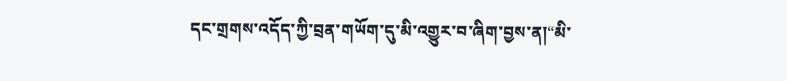དང་གྲགས་འདོད་ཀྱི་བྲན་གཡོག་དུ་མི་འགྱུར་བ་ཞིག་བྱས་ན།“མི་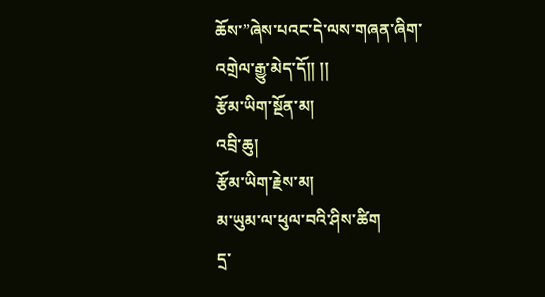ཆོས་”ཞེས་པའང་དེ་ལས་གཞན་ཞིག་འགྲེལ་རྒྱུ་མེད་དོ།། །།
རྩོམ་ཡིག་སྔོན་མ།
འབྲི་ཆུ།
རྩོམ་ཡིག་རྗེས་མ།
མ་ཡུམ་ལ་ཕུལ་བའི་ཤིས་ཚིག
དྲ་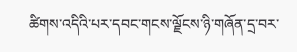ཚིགས་འདིའི་པར་དབང་གངས་ལྗོངས་ཉི་གཞོན་དྲ་བར་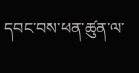དབང་བས་ཕན་ཚུན་ལ་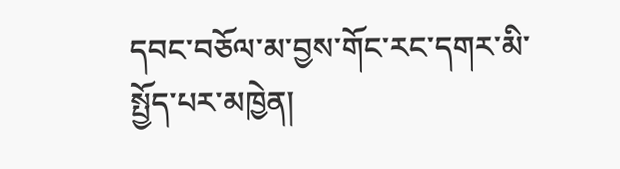དབང་བཅོལ་མ་བྱས་གོང་རང་དགར་མི་སྤྱོད་པར་མཁྱེན།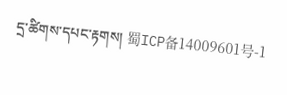དྲ་ཚིགས་དཔང་རྟགས། 蜀ICP备14009601号-1